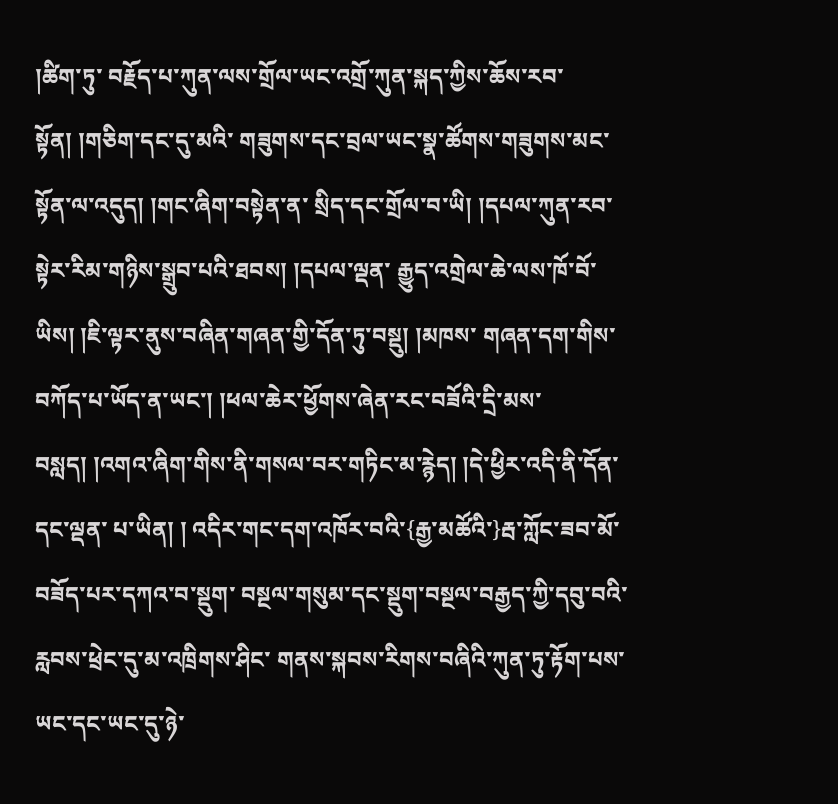།ཚིག་ཏུ་ བརྗོད་པ་ཀུན་ལས་གྲོལ་ཡང་འགྲོ་ཀུན་སྐད་ཀྱིས་ཆོས་རབ་སྟོན། །གཅིག་དང་དུ་མའི་ གཟུགས་དང་བྲལ་ཡང་སྣ་ཚོགས་གཟུགས་མང་སྟོན་ལ་འདུད། །གང་ཞིག་བསྟེན་ན་ སྲིད་དང་གྲོལ་བ་ཡི། །དཔལ་ཀུན་རབ་སྟེར་རིམ་གཉིས་སྒྲུབ་པའི་ཐབས། །དཔལ་ལྡན་ རྒྱུད་འགྲེལ་ཆེ་ལས་ཁོ་བོ་ཡིས། །ཇི་ལྟར་ནུས་བཞིན་གཞན་གྱི་དོན་ཏུ་བསྡུ། །མཁས་ གཞན་དག་གིས་བཀོད་པ་ཡོད་ན་ཡང་། །ཕལ་ཆེར་ཕྱོགས་ཞེན་རང་བཟོའི་དྲི་མས་ བསླད། །འགའ་ཞིག་གིས་ནི་གསལ་བར་གཏིང་མ་རྙེད། །དེ་ཕྱིར་འདི་ནི་དོན་དང་ལྡན་ པ་ཡིན། ། འདིར་གང་དག་འཁོར་བའི་{རྒྱ་མཚོའི་}རྦ་ཀློང་ཟབ་མོ་བཟོད་པར་དཀའ་བ་སྡུག་ བསྔལ་གསུམ་དང་སྡུག་བསྔལ་བརྒྱད་ཀྱི་དབུ་བའི་རླབས་ཕྲེང་དུ་མ་འཁྲིགས་ཤིང་ གནས་སྐབས་རིགས་བཞིའི་ཀུན་ཏུ་རྟོག་པས་ཡང་དང་ཡང་དུ་ཉེ་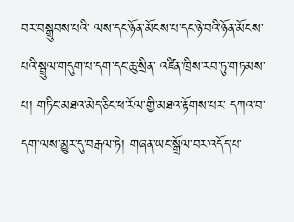བར་བསྒྲུབས་པའི་ ལས་དང་ཉོན་མོངས་པ་དང་ཉེ་བའི་ཉོན་མོངས་པའི་སྦྲུལ་གདུག་པ་དག་དང་ཆུ་སྲིན་ འཛིན་ཁྲིས་རབ་ཏུ་གཏམས་པ། གཏིང་མཐའ་མེད་ཅིང་ཕ་རོལ་གྱི་མཐའ་རྟོགས་པར་ དཀའ་བ་དག་ལས་མྱུར་དུ་བརྒལ་ཏེ། གཞན་ཡང་སྒྲོལ་བར་འདོད་པ་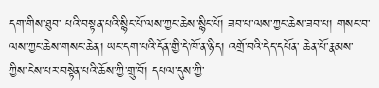དག་གིས་ཐུབ་ པའི་བསྟན་པའི་སྙིང་པོ་ལས་ཀྱང་ཆེས་སྙིང་པོ། ཟབ་པ་ལས་ཀྱང་ཆེས་ཟབ་པ། གསང་བ་ ལས་ཀྱང་ཆེས་གསང་ཆེན། ཡང་དག་པའི་དོན་གྱི་དེ་ཁོ་ན་ཉིད། འགྲོ་བའི་དེད་དཔོན་ ཆེན་པོ་རྣམས་ཀྱིས་ངེས་པར་བསྟེན་པའི་ཆོས་ཀྱི་གྲུ་བོ། དཔལ་དུས་ཀྱི་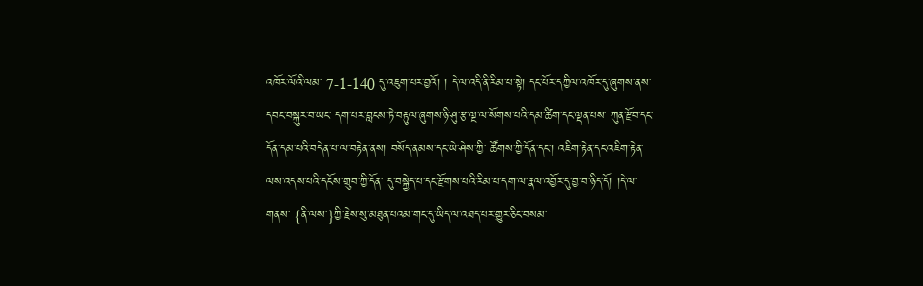འཁོར་ལོའི་ལམ་ 7-1-140 དུ་འཇུག་པར་བྱའོ། ། དེ་ལ་འདི་ནི་རིམ་པ་སྟེ། དང་པོར་དཀྱིལ་འཁོར་དུ་ཞུགས་ནས་དབང་བསྐུར་བ་ཡང་ དག་པར་བླངས་ཏེ་བརྟུལ་ཞུགས་ཉི་ཤུ་རྩ་ལྔ་ལ་སོགས་པའི་དམ་ཚིག་དང་ལྡན་པས་ ཀུན་རྫོབ་དང་དོན་དམ་པའི་བདེན་པ་ལ་བརྟེན་ནས། བསོད་ནམས་དང་ཡེ་ཤེས་ཀྱི་ ཚོགས་ཀྱི་དོན་དང་། འཇིག་རྟེན་དང་འཇིག་རྟེན་ལས་འདས་པའི་དངོས་གྲུབ་ཀྱི་དོན་ དུ་བསྐྱེད་པ་དང་རྫོགས་པའི་རིམ་པ་དག་ལ་རྣལ་འབྱོར་དུ་བྱ་བ་ཉིད་དོ། །དེ་ལ་གནས་ {ནི་ལས་}ཀྱི་རྗེས་སུ་མཐུན་པའམ་གང་དུ་ཡིད་ལ་འཐད་པར་གྱུར་ཅིང་བསམ་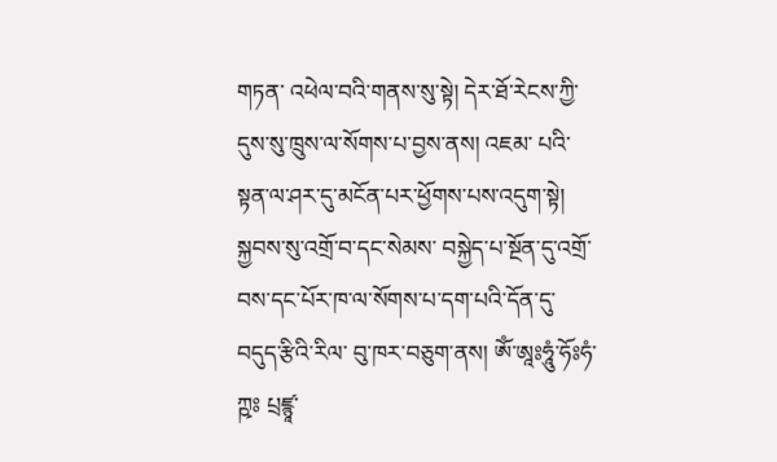གཏན་ འཕེལ་བའི་གནས་སུ་སྟེ། དེར་ཐོ་རེངས་ཀྱི་དུས་སུ་ཁྲུས་ལ་སོགས་པ་བྱས་ནས། འཇམ་ པའི་སྟན་ལ་ཤར་དུ་མངོན་པར་ཕྱོགས་པས་འདུག་སྟེ། སྐྱབས་སུ་འགྲོ་བ་དང་སེམས་ བསྐྱེད་པ་སྔོན་དུ་འགྲོ་བས་དང་པོར་ཁ་ལ་སོགས་པ་དག་པའི་དོན་དུ་བདུད་རྩིའི་རིལ་ བུ་ཁར་བཅུག་ནས། ཨོཾ་ཨཱཿཧཱུཾ་ཧོཿཧཾ་ཀྵཿ པྲཛྙཱ་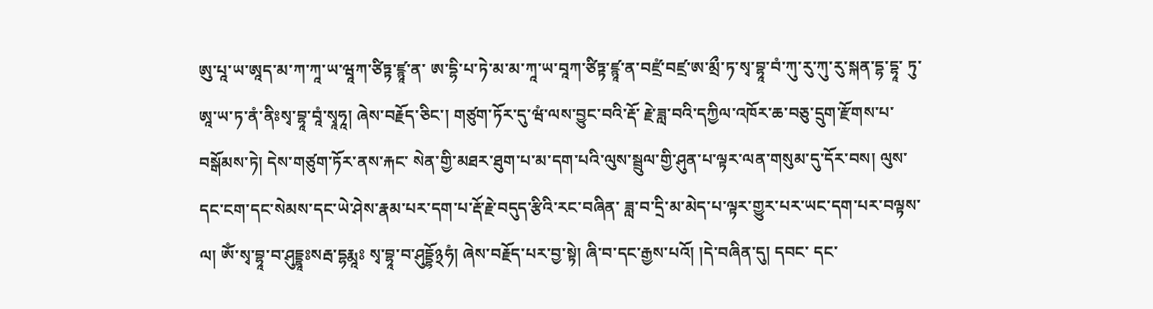ཨུ་པཱ་ཡ་ཨཱད་མ་ཀ་ཀཱ་ཡ་ཝཱཀ་ཙིཏྟ་ཛྙཱ་ན་ ཨ་དྷི་པ་ཏེ་མ་མ་ཀཱ་ཡ་བཱཀ་ཙིཏྟ་ཛྙཱ་ན་བཛྲཾ་བཛྲ་ཨ་མྲྀ་ཏ་སྭ་བྷཱ་བཾ་ཀུ་རུ་ཀུ་རུ་སྐན་དྷ་དྷཱ་ ཏུ་ཨཱ་ཡ་ཏ་ནཾ་ནིཿསྭ་བྷཱ་བཱཾ་སྭཱཧཱ། ཞེས་བརྗོད་ཅིང་། གཙུག་ཏོར་དུ་ཝཾ་ལས་བྱུང་བའི་རྡོ་ རྗེ་ཟླ་བའི་དཀྱིལ་འཁོར་ཆ་བཅུ་དྲུག་རྫོགས་པ་བསྒོམས་ཏེ། དེས་གཙུག་ཏོར་ནས་རྐང་ སེན་གྱི་མཐར་ཐུག་པ་མ་དག་པའི་ལུས་སྦྲུལ་གྱི་ཤུན་པ་ལྟར་ལན་གསུམ་དུ་དོར་བས། ལུས་དང་ངག་དང་སེམས་དང་ཡེ་ཤེས་རྣམ་པར་དག་པ་རྡོ་རྗེ་བདུད་རྩིའི་རང་བཞིན་ ཟླ་བ་དྲི་མ་མེད་པ་ལྟར་གྱུར་པར་ཡང་དག་པར་བལྟས་ལ། ཨོཾ་སྭ་བྷཱ་བ་ཤུདྡྷཱཿསརྦ་དྷརྨཱཿ སྭ་བྷཱ་བ་ཤུདྡྷོ྅ཧཾ། ཞེས་བརྗོད་པར་བྱ་སྟེ། ཞི་བ་དང་རྒྱས་པའོ། །དེ་བཞིན་དུ། དབང་ དང་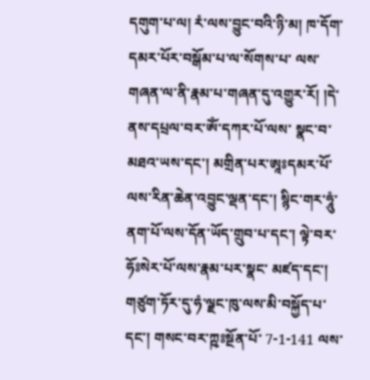དགུག་པ་ལ། རཾ་ལས་བྱུང་བའི་ཉི་མ། ཁ་དོག་དམར་པོར་བསྒོམ་པ་ལ་སོགས་པ་ ལས་གཞན་ལ་ནི་རྣམ་པ་གཞན་དུ་འགྱུར་རོ། །དེ་ནས་དཔྲལ་བར་ཨོཾ་དཀར་པོ་ལས་ སྣང་བ་མཐའ་ཡས་དང་། མགྲིན་པར་ཨཱཿདམར་པོ་ལས་རིན་ཆེན་འབྱུང་ལྡན་དང་། སྙིང་གར་ཧཱུཾ་ནག་པོ་ལས་དོན་ཡོད་གྲུབ་པ་དང་། ལྟེ་བར་ཧོཿསེར་པོ་ལས་རྣམ་པར་སྣང་ མཛད་དང་། གཙུག་ཏོར་དུ་ཧཾ་ལྗང་ཁུ་ལས་མི་བསྐྱོད་པ་དང་། གསང་བར་ཀྵཿསྔོན་པོ་ 7-1-141 ལས་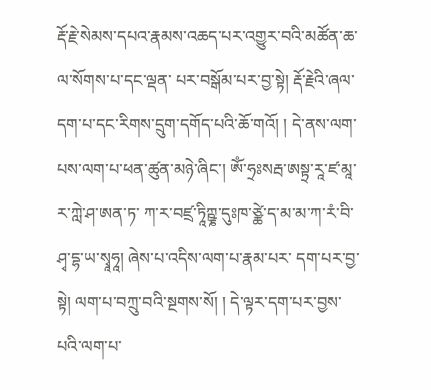རྡོ་རྗེ་སེམས་དཔའ་རྣམས་འཆད་པར་འགྱུར་བའི་མཚོན་ཆ་ལ་སོགས་པ་དང་ལྡན་ པར་བསྒོམ་པར་བྱ་སྟེ། རྡོ་རྗེའི་ཞལ་དག་པ་དང་རིགས་དྲུག་དགོད་པའི་ཆོ་གའོ། ། དེ་ནས་ལག་པས་ལག་པ་ཕན་ཚུན་མཉེ་ཞིང་། ཨོཾ་ཧྲཿསརྦ་ཨསྟྲ་རཱ་ཛ་མཱ་ར་ཀླེ་ཤ་ཨན་ཏ་ ཀ་ར་བཛྲ་ཏཱིཀྵྞ་དུཿཁ་ཙྪེ་ད་མ་མ་ཀ་རཾ་བི་ཤྭ་དྷ་ཡ་སྭཱཧཱ། ཞེས་པ་འདིས་ལག་པ་རྣམ་པར་ དག་པར་བྱ་སྟེ། ལག་པ་བཀྲུ་བའི་སྔགས་སོ། ། དེ་ལྟར་དག་པར་བྱས་པའི་ལག་པ་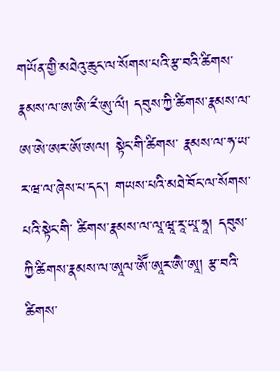གཡོན་གྱི་མཐེའུ་ཆུང་ལ་སོགས་པའི་རྩ་བའི་ཚིགས་ རྣམས་ལ་ཨ་ཨི་རྀ་ཨུ་ལྀ། དབུས་ཀྱི་ཚིགས་རྣམས་ལ་ཨ་ཨེ་ཨར་ཨོ་ཨལ། སྟེང་གི་ཚིགས་ རྣམས་ལ་ཧ་ཡ་ར་ཝ་ལ་ཞེས་པ་དང་། གཡས་པའི་མཐེ་བོང་ལ་སོགས་པའི་སྟེང་གི་ ཚིགས་རྣམས་ལ་ལཱ་ཝཱ་རཱ་ཡཱ་ཧཱ། དབུས་ཀྱི་ཚིགས་རྣམས་ལ་ཨཱལ་ཨཽ་ཨཱར་ཨཻ་ཨཱ། རྩ་བའི་ ཚིགས་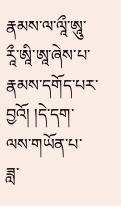རྣམས་ལ་ལཱྀ་ཨཱུ་རཱྀ་ཨཱི་ཨཱ་ཞེས་པ་རྣམས་དགོད་པར་བྱའོ། །དེ་དག་ལས་གཡོན་པ་ ཟླ་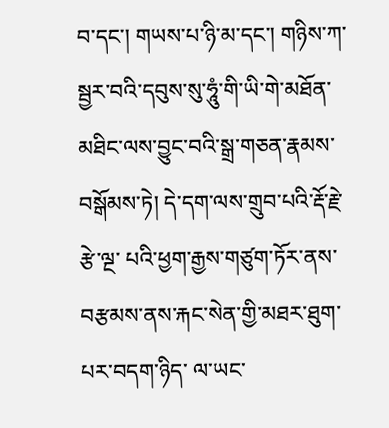བ་དང་། གཡས་པ་ཉི་མ་དང་། གཉིས་ཀ་སྦྱར་བའི་དབུས་སུ་ཧཱུཾ་གི་ཡི་གེ་མཐོན་ མཐིང་ལས་བྱུང་བའི་སྒྲ་གཅན་རྣམས་བསྒོམས་ཏེ། དེ་དག་ལས་གྲུབ་པའི་རྡོ་རྗེ་རྩེ་ལྔ་ པའི་ཕྱག་རྒྱས་གཙུག་ཏོར་ནས་བརྩམས་ནས་རྐང་སེན་གྱི་མཐར་ཐུག་པར་བདག་ཉིད་ ལ་ཡང་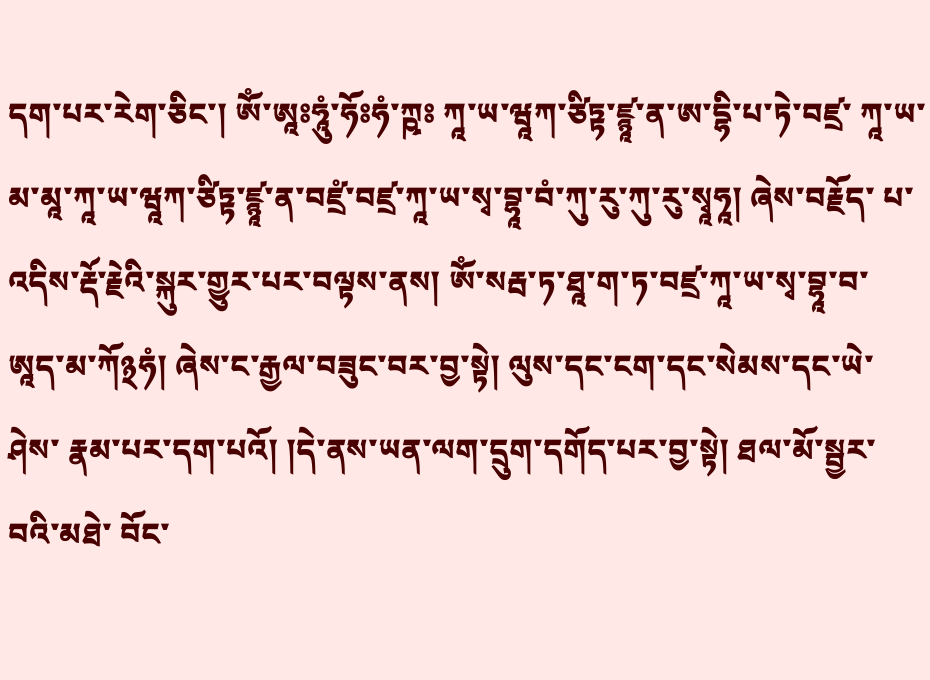དག་པར་རེག་ཅིང་། ཨོཾ་ཨཱཿཧཱུཾ་ཧོཿཧཾ་ཀྵཿ ཀཱ་ཡ་ཝཱཀ་ཙིཏྟ་ཛྙཱ་ན་ཨ་དྷི་པ་ཏེ་བཛྲ་ ཀཱ་ཡ་མ་མཱ་ཀཱ་ཡ་ཝཱཀ་ཙིཏྟ་ཛྙཱ་ན་བཛྲཾ་བཛྲ་ཀཱ་ཡ་སྭ་བྷཱ་བཾ་ཀུ་རུ་ཀུ་རུ་སྭཱཧཱ། ཞེས་བརྗོད་ པ་འདིས་རྡོ་རྗེའི་སྐུར་གྱུར་པར་བལྟས་ནས། ཨོཾ་སརྦ་ཏ་ཐཱ་ག་ཏ་བཛྲ་ཀཱ་ཡ་སྭ་བྷཱ་བ་ ཨཱད་མ་ཀོ྅ཧཾ། ཞེས་ང་རྒྱལ་བཟུང་བར་བྱ་སྟེ། ལུས་དང་ངག་དང་སེམས་དང་ཡེ་ཤེས་ རྣམ་པར་དག་པའོ། །དེ་ནས་ཡན་ལག་དྲུག་དགོད་པར་བྱ་སྟེ། ཐལ་མོ་སྦྱར་བའི་མཐེ་ བོང་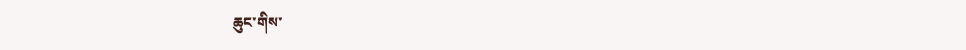ཆུང་གིས་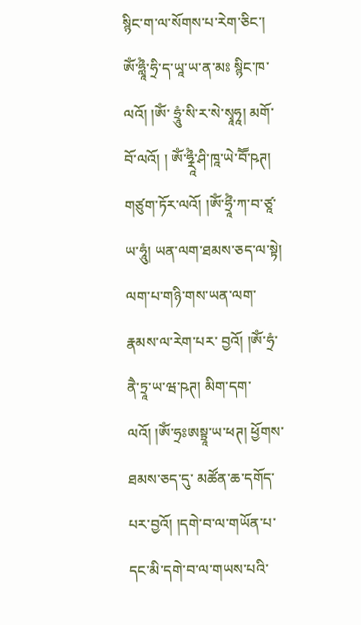སྙིང་ག་ལ་སོགས་པ་རེག་ཅིང་། ཨོཾ་ཧླཱྀཾ་ཧྲི་ད་ཡཱ་ཡ་ན་མཿ སྙིང་ཁ་ལའོ། །ཨོཾ་ ཧྲཱུཾ་སི་ར་སེ་སྭཱཧཱ། མགོ་བོ་ལའོ། ། ཨོཾ་ཧྼཱྀཾ་ཤི་ཁཱ་ཡེ་བཽ་ཥཊ། གཙུག་ཏོར་ལའོ། །ཨོཾ་ཧྲཱྀཾ་ཀ་བ་ཙཱ་ ཡ་ཧཱུཾ། ཡན་ལག་ཐམས་ཅད་ལ་སྟེ། ལག་པ་གཉི་གས་ཡན་ལག་རྣམས་ལ་རེག་པར་ བྱའོ། །ཨོཾ་ཧྲཾ་ནཻ་ཏྲཱ་ཡ་ཝ་ཥཊ། མིག་དག་ལའོ། །ཨོཾ་ཧྲཿཨསྟྲཱ་ཡ་ཕཊ། ཕྱོགས་ཐམས་ཅད་དུ་ མཚོན་ཆ་དགོད་པར་བྱའོ། །དགེ་བ་ལ་གཡོན་པ་དང་མི་དགེ་བ་ལ་གཡས་པའི་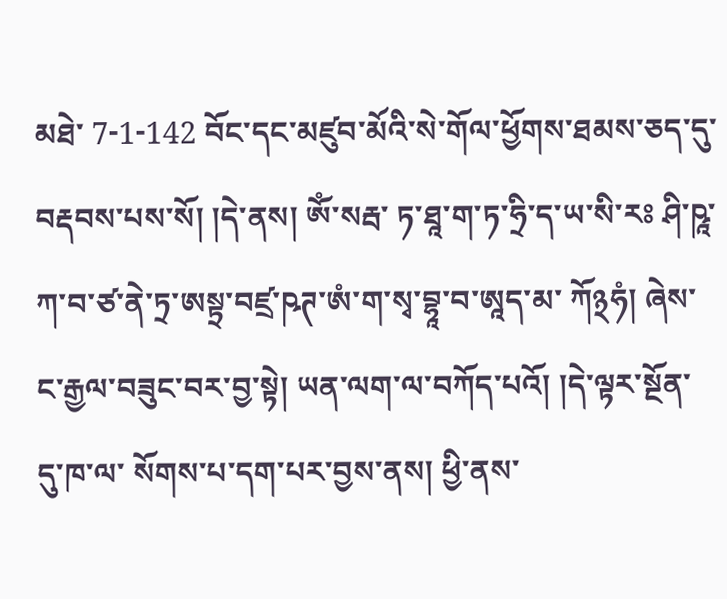མཐེ་ 7-1-142 བོང་དང་མཛུབ་མོའི་སེ་གོལ་ཕྱོགས་ཐམས་ཅད་དུ་བརྡབས་པས་སོ། །དེ་ནས། ཨོཾ་སརྦ་ ཏ་ཐཱ་ག་ཏ་ཧྲི་ད་ཡ་སི་རཿ ཤི་ཥཱ་ཀ་བ་ཙ་ནེ་ཏྲ་ཨསྟྲ་བཛྲ་ཥཊ་ཨཾ་ག་སྭ་བྷཱ་བ་ཨཱད་མ་ ཀོ྅ཧཾ། ཞེས་ང་རྒྱལ་བཟུང་བར་བྱ་སྟེ། ཡན་ལག་ལ་བཀོད་པའོ། །དེ་ལྟར་སྔོན་དུ་ཁ་ལ་ སོགས་པ་དག་པར་བྱས་ནས། ཕྱི་ནས་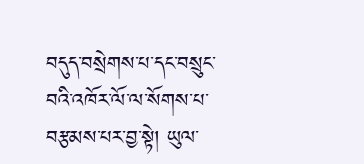བདུད་བསྲེགས་པ་དང་བསྲུང་བའི་འཁོར་ལོ་ལ་སོགས་པ་བརྩམས་པར་བྱ་སྟེ། ཡུལ་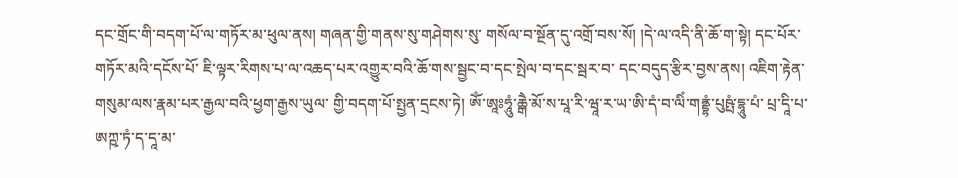དང་གྲོང་གི་བདག་པོ་ལ་གཏོར་མ་ཕུལ་ནས། གཞན་གྱི་གནས་སུ་གཤེགས་སུ་ གསོལ་བ་སྔོན་དུ་འགྲོ་བས་སོ། །དེ་ལ་འདི་ནི་ཆོ་ག་སྟེ། དང་པོར་གཏོར་མའི་དངོས་པོ་ ཇི་ལྟར་རིགས་པ་ལ་འཆད་པར་འགྱུར་བའི་ཆོ་གས་སྦྱང་བ་དང་སྤེལ་བ་དང་སྦར་བ་ དང་བདུད་རྩིར་བྱས་ནས། འཇིག་རྟེན་གསུམ་ལས་རྣམ་པར་རྒྱལ་བའི་ཕྱག་རྒྱས་ཡུལ་ གྱི་བདག་པོ་སྤྱན་དྲངས་ཏེ། ཨོཾ་ཨཱཿཧཱུཾ་ཆྒཻ་མོ་ས་པཱ་རི་ཝཱ་ར་ཡ་ཨི་དཾ་བ་ལིཾ་གནྡྷཾ་པུཥྤཾ་དྷཱུ་པཾ་ པྲ་དཱི་པ་ཨཀྵ་ཏཾ་ད་དཱ་མ་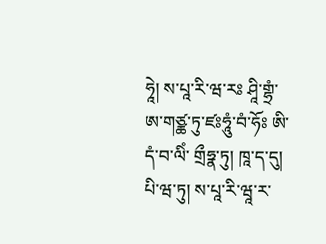ཧཱེ། ས་པཱ་རི་ཝ་རཿ ཤཱི་གྷྲཾ་ཨ་གཙྪ་ཏུ་ཛཿཧཱུཾ་བཾ་ཧོཿ ཨི་དཾ་བ་ལིཾ་ གྲྀཧྣ་ཏུ། ཁཱ་ད་དུ། པི་ཝ་ཏུ། ས་པཱ་རི་ཝཱ་ར་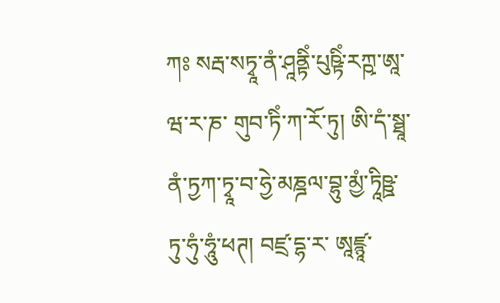ཀཿ སརྦ་སཏྭཱ་ནཾ་ཤཱནྟིཾ་པུཥྟིཾ་རཀྵ་ཨཱ་ཝ་ར་ཎ་ གུབ་ཏིཾ་ཀ་རོ་ཏུ། ཨི་དཾ་སྠཱ་ནཾ་ཏྱཀ་ཏྭཱ་བ་ཧྱེ་མཎྜལ་བྷུ་མྱཾ་ཏཱིཥྛ་ཏུ་ཧུཾ་ཧཱུཾ་ཕཊ། བཛྲ་དྷ་ར་ ཨཱཛྙཱ་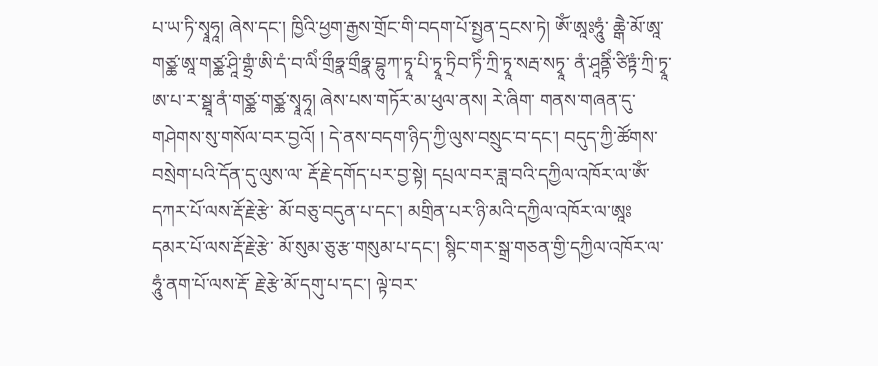པ་ཡ་ཏི་སྭཱཧཱ། ཞེས་དང་། ཁྱིའི་ཕྱག་རྒྱས་གྲོང་གི་བདག་པོ་སྤྱན་དྲངས་ཏེ། ཨོཾ་ཨཱཿཧཱུཾ་ ཆྒཻ་མོ་ཨཱ་གཙྪ་ཨཱ་གཙྪ་ཤཱི་གྷྲཾ་ཨི་དཾ་བ་ལིཾ་གྲྀཧྣ་གྲྀཧྣ་བྷུཀ་ཏྭཱ་པི་ཏྭཱ་ཏྲིབ་ཏིཾ་ཀྲི་ཏྭཱ་སརྦ་སཏྭཱ་ ནཾ་ཤཱནྟིཾ་ཙིཏྟཾ་ཀྲི་ཏྭཱ་ཨ་པ་ར་སྠཱ་ནཾ་གཙྪ་གཙྪ་སྭཱཧཱ། ཞེས་པས་གཏོར་མ་ཕུལ་ནས། རེ་ཞིག་ གནས་གཞན་དུ་གཤེགས་སུ་གསོལ་བར་བྱའོ། ། དེ་ནས་བདག་ཉིད་ཀྱི་ལུས་བསྲུང་བ་དང་། བདུད་ཀྱི་ཚོགས་བསྲེག་པའི་དོན་དུ་ལུས་ལ་ རྡོ་རྗེ་དགོད་པར་བྱ་སྟེ། དཔྲལ་བར་ཟླ་བའི་དཀྱིལ་འཁོར་ལ་ཨོཾ་དཀར་པོ་ལས་རྡོ་རྗེ་རྩེ་ མོ་བཅུ་བདུན་པ་དང་། མགྲིན་པར་ཉི་མའི་དཀྱིལ་འཁོར་ལ་ཨཱཿ དམར་པོ་ལས་རྡོ་རྗེ་རྩེ་ མོ་སུམ་ཅུ་རྩ་གསུམ་པ་དང་། སྙིང་གར་སྒྲ་གཅན་གྱི་དཀྱིལ་འཁོར་ལ་ཧཱུཾ་ནག་པོ་ལས་རྡོ་ རྗེ་རྩེ་མོ་དགུ་པ་དང་། ལྟེ་བར་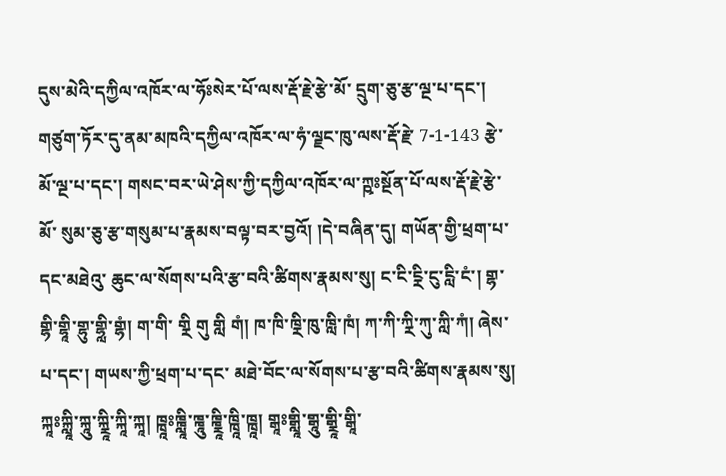དུས་མེའི་དཀྱིལ་འཁོར་ལ་ཧོཿསེར་པོ་ལས་རྡོ་རྗེ་རྩེ་མོ་ དྲུག་ཅུ་རྩ་ལྔ་པ་དང་། གཙུག་ཏོར་དུ་ནམ་མཁའི་དཀྱིལ་འཁོར་ལ་ཧཾ་ལྗང་ཁུ་ལས་རྡོ་རྗེ་ 7-1-143 རྩེ་མོ་ལྔ་པ་དང་། གསང་བར་ཡེ་ཤེས་ཀྱི་དཀྱིལ་འཁོར་ལ་ཀྵཿསྔོན་པོ་ལས་རྡོ་རྗེ་རྩེ་མོ་ སུམ་ཅུ་རྩ་གསུམ་པ་རྣམས་བལྟ་བར་བྱའོ། །དེ་བཞིན་དུ། གཡོན་གྱི་ཕྲག་པ་དང་མཐེའུ་ ཆུང་ལ་སོགས་པའི་རྩ་བའི་ཚིགས་རྣམས་སུ། ང་ངི་ངྼི་ངུ་ངླི་ངཾ་། གྷ་གྷི་གྷཱི་གྷུ་གྷླི་གྷཾ། ག་གི་ གྼི གུ གླི གཾ། ཁ་ཁི་ཁྼི་ཁུ་ཁླི་ཁཾ། ཀ་ཀི་ཀྼི་ཀུ་ཀླི་ཀཾ། ཞེས་པ་དང་། གཡས་ཀྱི་ཕྲག་པ་དང་ མཐེ་བོང་ལ་སོགས་པ་རྩ་བའི་ཚིགས་རྣམས་སུ། ཀྐཱཿཀྐླཱི་ཀྐཱུ་ཀྐྼཱི་ཀྐཱི་ཀྐཱ། ཁྑཱཿཁྑླཱི་ཁྑཱུ་ཁྑྼཱི་ཁྑཱི་ཁྑཱ། གྒཱཿགྒླཱི་གྒཱུ་གྒྼཱི་གྒཱི་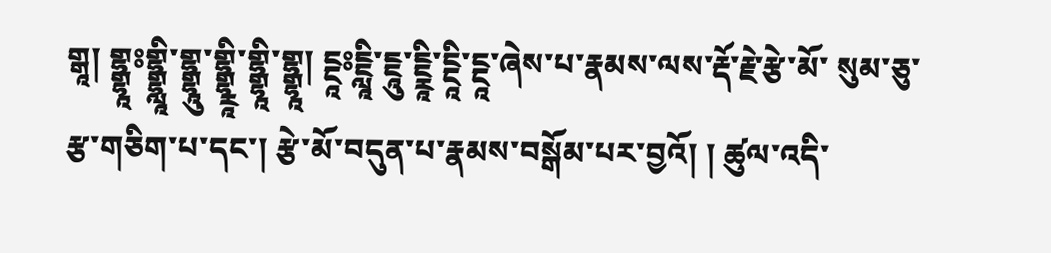གྒཱ། གྷྒྷཱཿགྷྒྷླཱི་གྷྒྷཱུ་གྷྒྷྼཱི་གྷྒྷཱི་གྷྒྷཱ། ངྔཱཿངྔླཱི་ངྔཱུ་ངྔྼཱི་ངྔཱི་ངྔཱ་ཞེས་པ་རྣམས་ལས་རྡོ་རྗེ་རྩེ་མོ་ སུམ་ཅུ་རྩ་གཅིག་པ་དང་། རྩེ་མོ་བདུན་པ་རྣམས་བསྒོམ་པར་བྱའོ། ། ཚུལ་འདི་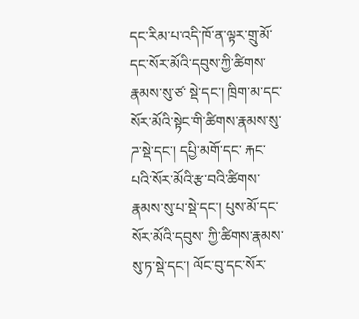དང་རིམ་པ་འདི་ཁོ་ན་ལྟར་གྲུ་མོ་དང་སོར་མོའི་དབུས་ཀྱི་ཚིགས་རྣམས་སུ་ཙ་ སྡེ་དང་། ཁྲིག་མ་དང་སོར་མོའི་སྟེང་གི་ཚིགས་རྣམས་སུ་ཌ་སྡེ་དང་། དཔྱི་མགོ་དང་ རྐང་པའི་སོར་མོའི་རྩ་བའི་ཚིགས་རྣམས་སུ་པ་སྡེ་དང་། པུས་མོ་དང་སོར་མོའི་དབུས་ ཀྱི་ཚིགས་རྣམས་སུ་ཏ་སྡེ་དང་། ལོང་བུ་དང་སོར་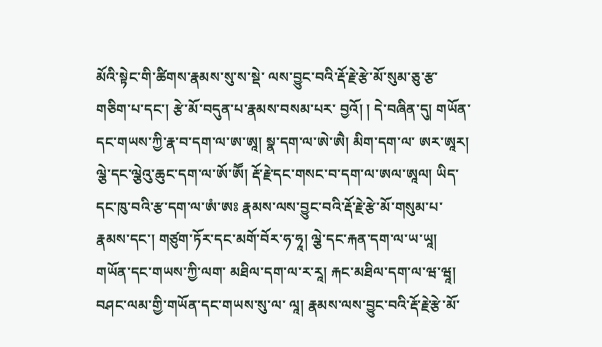མོའི་སྟེང་གི་ཚིགས་རྣམས་སུ་ས་སྡེ་ ལས་བྱུང་བའི་རྡོ་རྗེ་རྩེ་མོ་སུམ་ཅུ་རྩ་གཅིག་པ་དང་། རྩེ་མོ་བདུན་པ་རྣམས་བསམ་པར་ བྱའོ། ། དེ་བཞིན་དུ། གཡོན་དང་གཡས་ཀྱི་རྣ་བ་དག་ལ་ཨ་ཨཱ། སྣ་དག་ལ་ཨེ་ཨཻ། མིག་དག་ལ་ ཨར་ཨཱར། ལྕེ་དང་ལྕེའུ་ཆུང་དག་ལ་ཨོ་ཨཽ། རྡོ་རྗེ་དང་གསང་བ་དག་ལ་ཨལ་ཨཱལ། ཡིད་ དང་ཁུ་བའི་རྩ་དག་ལ་ཨཾ་ཨཿ རྣམས་ལས་བྱུང་བའི་རྡོ་རྗེ་རྩེ་མོ་གསུམ་པ་རྣམས་དང་། གཙུག་ཏོར་དང་མགོ་བོར་ཧ་ཧཱ། ལྕེ་དང་རྐན་དག་ལ་ཡ་ཡཱ། གཡོན་དང་གཡས་ཀྱི་ལག་ མཐིལ་དག་ལ་ར་རཱ། རྐང་མཐིལ་དག་ལ་ཝ་ཝཱ། བཤང་ལམ་གྱི་གཡོན་དང་གཡས་སུ་ལ་ ལཱ། རྣམས་ལས་བྱུང་བའི་རྡོ་རྗེ་རྩེ་མོ་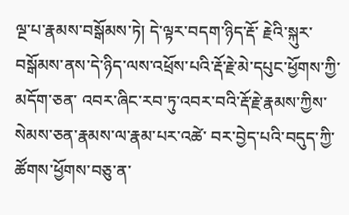ལྔ་པ་རྣམས་བསྒོམས་ཏེ། དེ་ལྟར་བདག་ཉིད་རྡོ་ རྗེའི་སྐུར་བསྒོམས་ནས་དེ་ཉིད་ལས་འཕྲོས་པའི་རྡོ་རྗེ་མེ་དཔུང་ཕྱོགས་ཀྱི་མདོག་ཅན་ འབར་ཞིང་རབ་ཏུ་འབར་བའི་རྡོ་རྗེ་རྣམས་ཀྱིས་སེམས་ཅན་རྣམས་ལ་རྣམ་པར་འཚེ་ བར་བྱེད་པའི་བདུད་ཀྱི་ཚོགས་ཕྱོགས་བཅུ་ན་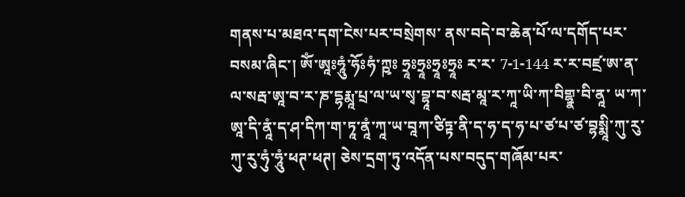གནས་པ་མཐའ་དག་ངེས་པར་བསྲེགས་ ནས་བདེ་བ་ཆེན་པོ་ལ་དགོད་པར་བསམ་ཞིང་། ཨོཾ་ཨཱཿཧཱུཾ་ཧོཿཧཾ་ཀྵཿ ཧྲཱཿཧྲཱཿཧྲཱཿཧྲཱཿ ར་ར་ 7-1-144 ར་ར་བཛྲ་ཨ་ན་ལ་སརྦ་ཨཱ་བ་ར་ཎ་དྷརྨཱ་པྲ་ལ་ཡ་སྭ་བྷཱ་བ་སརྦ་མཱ་ར་ཀཱ་ཡི་ཀ་བིགྷྣ་བི་ནཱ་ ཡ་ཀ་ཨཱ་དི་ནཱཾ་ད་ཤ་དིཀ་ག་ཏཱ་ནཱཾ་ཀཱ་ཡ་བཱཀ་ཙིཏྟ་ནི་ད་ཧ་ད་ཧ་པ་ཙ་པ་ཙ་བྷསྨཱི་ཀུ་རུ་ ཀུ་རུ་ཧུཾ་ཧཱུཾ་ཕཊ་ཕཊ། ཅེས་དྲག་ཏུ་འདོན་པས་བདུད་གཞོམ་པར་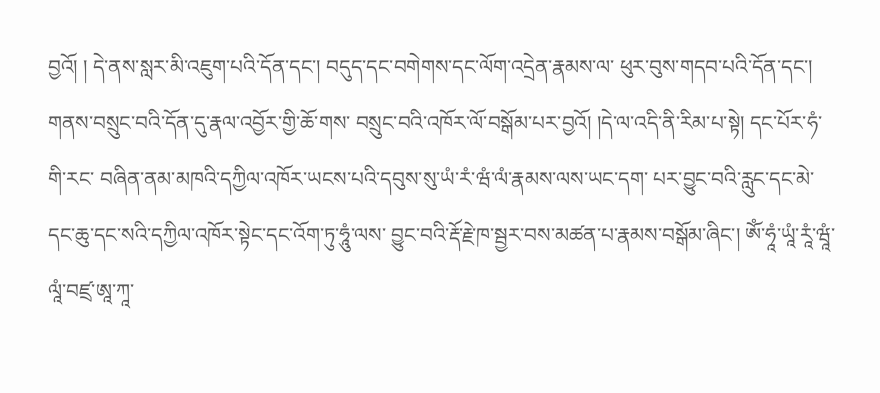བྱའོ། ། དེ་ནས་སླར་མི་འཇུག་པའི་དོན་དང་། བདུད་དང་བགེགས་དང་ལོག་འདྲེན་རྣམས་ལ་ ཕུར་བུས་གདབ་པའི་དོན་དང་། གནས་བསྲུང་བའི་དོན་དུ་རྣལ་འབྱོར་གྱི་ཆོ་གས་ བསྲུང་བའི་འཁོར་ལོ་བསྒོམ་པར་བྱའོ། །དེ་ལ་འདི་ནི་རིམ་པ་སྟེ། དང་པོར་ཧཾ་གི་རང་ བཞིན་ནམ་མཁའི་དཀྱིལ་འཁོར་ཡངས་པའི་དབུས་སུ་ཡཾ་རཾ་ཝཾ་ལཾ་རྣམས་ལས་ཡང་དག་ པར་བྱུང་བའི་རླུང་དང་མེ་དང་ཆུ་དང་སའི་དཀྱིལ་འཁོར་སྟེང་དང་འོག་ཏུ་ཧཱུཾ་ལས་ བྱུང་བའི་རྡོ་རྗེ་ཁ་སྦྱར་བས་མཚན་པ་རྣམས་བསྒོམ་ཞིང་། ཨོཾ་ཧཱཾ་ཡཱཾ་རཱཾ་ཝཱཾ་ལཱཾ་བཛྲ་ཨཱ་ཀཱ་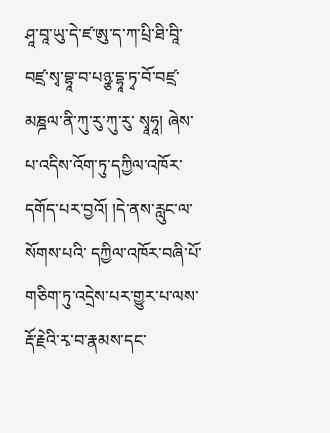ཤཱ་བཱ་ཡུ་དེ་ཛ་ཨུ་ད་ཀ་པྲི་ཐི་བཱི་བཛྲ་སྭ་བྷཱ་བ་པཉྩ་དྷཱ་ཏྭ་བོ་བཛྲ་མཎྜལ་ནི་ཀུ་རུ་ཀུ་རུ་ སྭཱཧཱ། ཞེས་པ་འདིས་འོག་ཏུ་དཀྱིལ་འཁོར་དགོད་པར་བྱའོ། །དེ་ནས་རླུང་ལ་སོགས་པའི་ དཀྱིལ་འཁོར་བཞི་པོ་གཅིག་ཏུ་འདྲེས་པར་གྱུར་པ་ལས་རྡོ་རྗེའི་རྭ་བ་རྣམས་དང་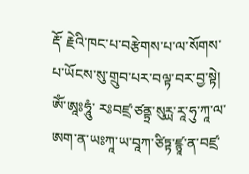རྡོ་ རྗེའི་ཁང་པ་བརྩེགས་པ་ལ་སོགས་པ་ཡོངས་སུ་གྲུབ་པར་བལྟ་བར་བྱ་སྟེ། ཨོཾ་ཨཱཿཧཱུཾ་ རཿབཛྲ་ཙནྟྲ་སུཪྻ་རཱ་ཧུ་ཀཱ་ལ་ཨག་ན་ཡཿཀཱ་ཡ་བཱཀ་ཙིཏྟ་ཛྙཱ་ན་བཛྲ་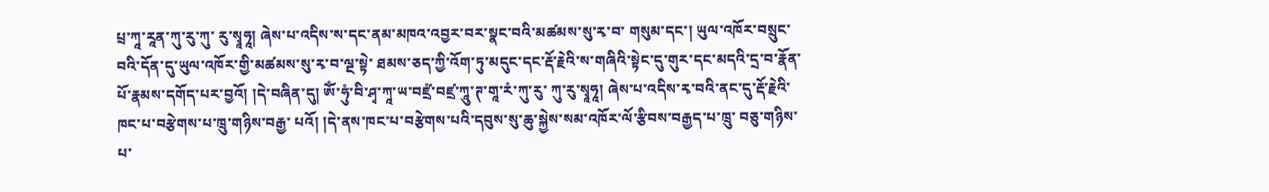པྲ་ཀཱ་རཱན་ཀུ་རུ་ཀུ་ རུ་སྭཱཧཱ། ཞེས་པ་འདིས་ས་དང་ནམ་མཁའ་འབྱར་བར་སྣང་བའི་མཚམས་སུ་རྭ་བ་ གསུམ་དང་། ཡུལ་འཁོར་བསྲུང་བའི་དོན་དུ་ཡུལ་འཁོར་གྱི་མཚམས་སུ་རྭ་བ་ལྔ་སྟེ་ ཐམས་ཅད་ཀྱི་འོག་ཏུ་མདུང་དང་རྡོ་རྗེའི་ས་གཞིའི་སྟེང་དུ་གུར་དང་མདའི་དྲ་བ་རྣོན་ པོ་རྣམས་དགོད་པར་བྱའོ། །དེ་བཞིན་དུ། ཨོཾ་ཧུཾ་བི་ཤྭ་ཀཱ་ཡ་བཛྲཾ་བཛྲ་ཀཱུ་ཊ་གཱ་རཾ་ཀུ་རུ་ ཀུ་རུ་སྭཱཧཱ། ཞེས་པ་འདིས་རྭ་བའི་ནང་དུ་རྡོ་རྗེའི་ཁང་པ་བརྩེགས་པ་ཁྲུ་གཉིས་བརྒྱ་ པའོ། །དེ་ནས་ཁང་པ་བརྩེགས་པའི་དབུས་སུ་ཆུ་སྐྱེས་སམ་འཁོར་ལོ་རྩིབས་བརྒྱད་པ་ཁྲུ་ བཅུ་གཉིས་པ་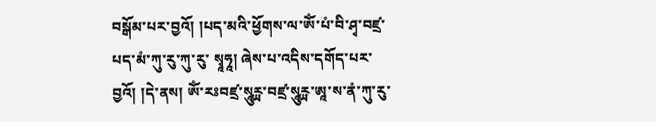བསྒོམ་པར་བྱའོ། །པད་མའི་ཕྱོགས་ལ་ཨོཾ་པཾ་བི་ཤྭ་བཛྲ་པད་མཾ་ཀུ་རུ་ཀུ་རུ་ སྭཱཧཱ། ཞེས་པ་འདིས་དགོད་པར་བྱའོ། །དེ་ནས། ཨོཾ་རཿབཛྲ་སཱུཪྻ་བཛྲ་སཱུཪྻ་ཨཱ་ས་ནཾ་ཀུ་རུ་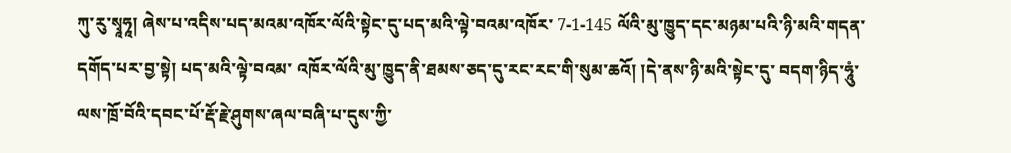ཀུ་རུ་སྭཱཧཱ། ཞེས་པ་འདིས་པད་མའམ་འཁོར་ལོའི་སྟེང་དུ་པད་མའི་ལྟེ་བའམ་འཁོར་ 7-1-145 ལོའི་མུ་ཁྱུད་དང་མཉམ་པའི་ཉི་མའི་གདན་དགོད་པར་བྱ་སྟེ། པད་མའི་ལྟེ་བའམ་ འཁོར་ལོའི་མུ་ཁྱུད་ནི་ཐམས་ཅད་དུ་རང་རང་གི་སུམ་ཆའོ། །དེ་ནས་ཉི་མའི་སྟེང་དུ་ བདག་ཉིད་ཧཱུཾ་ལས་ཁྲོ་བོའི་དབང་པོ་རྡོ་རྗེ་ཤུགས་ཞལ་བཞི་པ་དུས་ཀྱི་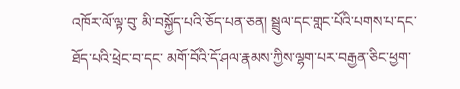འཁོར་ལོ་ལྟ་བུ་ མི་བསྐྱོད་པའི་ཅོད་པན་ཅན། སྦྲུལ་དང་གླང་པོའི་པགས་པ་དང་ཐོད་པའི་ཕྲེང་བ་དང་ མགོ་བོའི་དོ་ཤལ་རྣམས་ཀྱིས་ལྷག་པར་བརྒྱན་ཅིང་ཕྱག་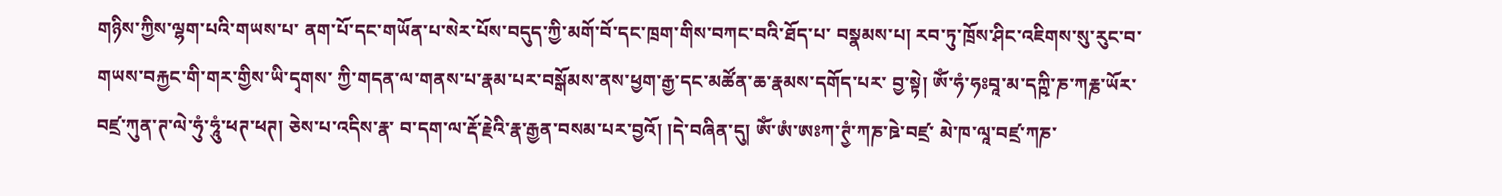གཉིས་ཀྱིས་ལྷག་པའི་གཡས་པ་ ནག་པོ་དང་གཡོན་པ་སེར་པོས་བདུད་ཀྱི་མགོ་བོ་དང་ཁྲག་གིས་བཀང་བའི་ཐོད་པ་ བསྣམས་པ། རབ་ཏུ་ཁྲོས་ཤིང་འཇིགས་སུ་རུང་བ་གཡས་བརྐྱང་གི་གར་གྱིས་ཡི་དྭགས་ ཀྱི་གདན་ལ་གནས་པ་རྣམ་པར་བསྒོམས་ནས་ཕྱག་རྒྱ་དང་མཚོན་ཆ་རྣམས་དགོད་པར་ བྱ་སྟེ། ༀ་ཧཾ་ཧཿབཱ་མ་དཀྵི་ཎ་ཀརྞ་ཡོར་བཛྲ་ཀུན་ཊ་ལེ་ཧུཾ་ཧཱུཾ་ཕཊ་ཕཊ། ཅེས་པ་འདིས་རྣ་ བ་དག་ལ་རྡོ་རྗེའི་རྣ་རྒྱན་བསམ་པར་བྱའོ། །དེ་བཞིན་དུ། ཨོཾ་ཨཾ་ཨཿཀ་ཊྱཾ་ཀཎ་ཋེ་བཛྲ་ མེ་ཁ་ལཱ་བཛྲ་ཀཎ་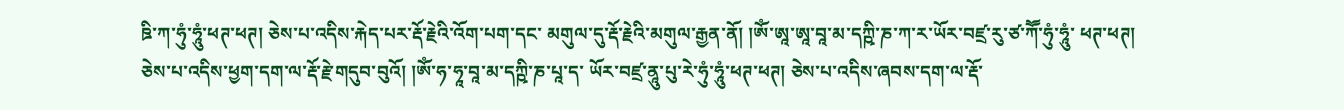ཋི་ཀ་ཧུཾ་ཧཱུཾ་ཕཊ་ཕཊ། ཅེས་པ་འདིས་རྐེད་པར་རྡོ་རྗེའི་འོག་པག་དང་ མགུལ་དུ་རྡོ་རྗེའི་མགུལ་རྒྱན་ནོ། །ཨོཾ་ཨཱ་ཨཱ་བཱ་མ་དཀྵི་ཎ་ཀ་ར་ཡོར་བཛྲ་རུ་ཙ་ཀཽ་ཧུཾ་ཧཱུཾ་ ཕཊ་ཕཊ། ཅེས་པ་འདིས་ཕྱག་དག་ལ་རྡོ་རྗེ་གདུབ་བུའོ། །ཨོཾ་ཧ་ཧཱ་བཱ་མ་དཀྵི་ཎ་པཱ་ད་ ཡོར་བཛྲ་ནཱུ་པུ་རེ་ཧུཾ་ཧཱུཾ་ཕཊ་ཕཊ། ཅེས་པ་འདིས་ཞབས་དག་ལ་རྡོ་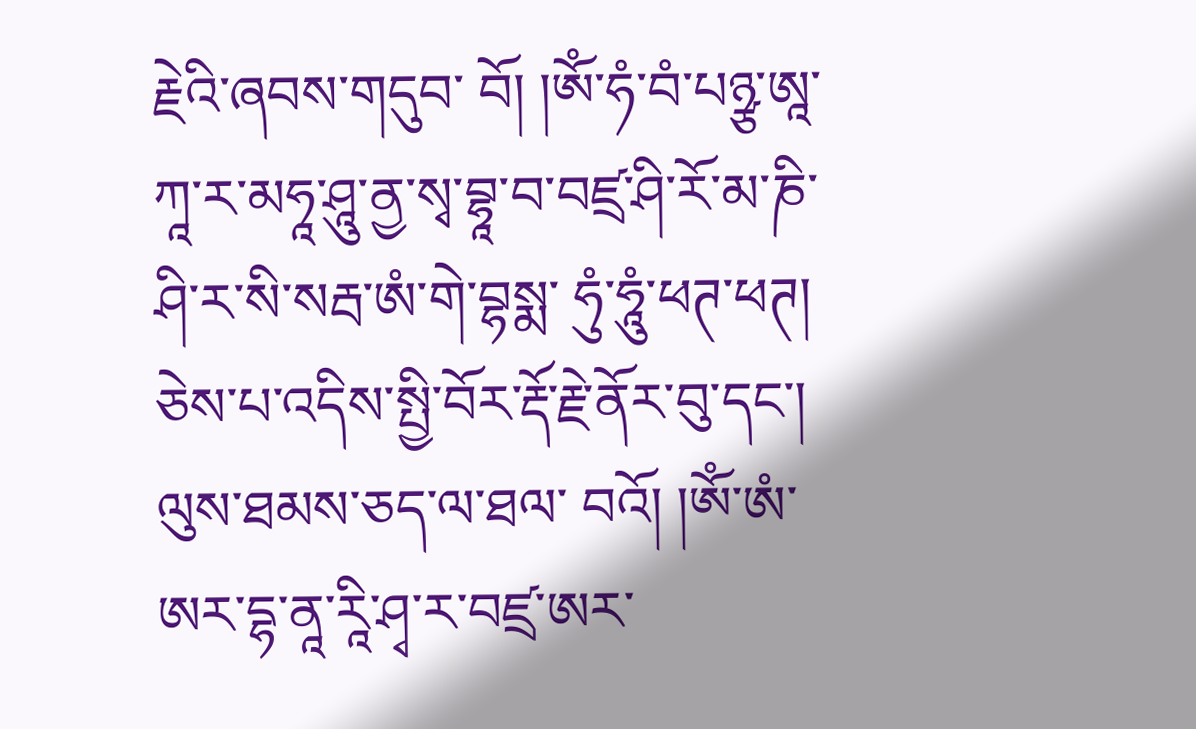རྗེའི་ཞབས་གདུབ་ བོ། །ཨོཾ་ཧཾ་བཾ་པཉྩ་ཨཱ་ཀཱ་ར་མཧཱ་ཤཱུ་ནྱ་སྭ་བྷཱ་བ་བཛྲ་ཤི་རོ་མ་ཎི་ཤི་ར་སི་སརྦ་ཨཾ་གེ་བྷསྨ་ ཧུཾ་ཧཱུཾ་ཕཊ་ཕཊ། ཅེས་པ་འདིས་སྤྱི་བོར་རྡོ་རྗེ་ནོར་བུ་དང་། ལུས་ཐམས་ཅད་ལ་ཐལ་ བའོ། །ཨོཾ་ཨཾ་ཨར་དྷ་ནཱ་རཱི་ཤྭ་ར་བཛྲ་ཨར་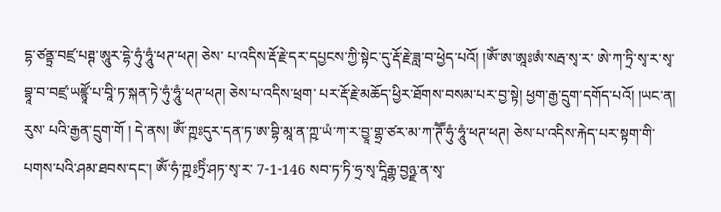དྷ་ཙནྟྲ་བཛྲ་པཊྚ་ཨཱུར་དྷེ་ཧུཾ་ཧཱུཾ་ཕཊ་ཕཊ། ཅེས་ པ་འདིས་རྡོ་རྗེ་དར་དཔྱངས་ཀྱི་སྟེང་དུ་རྡོ་རྗེ་ཟླ་བ་ཕྱེད་པའོ། །ཨོཾ་ཨ་ཨཱཿཨཾ་སརྦ་སྭ་ར་ ཨེ་ཀ་ཏྲི་སྭ་ར་སྭ་བྷཱ་བ་བཛྲ་ཡཛྙཱོ་པ་བཱི་ཏ་སྐན་ཏེ་ཧུཾ་ཧཱུཾ་ཕཊ་ཕཊ། ཅེས་པ་འདིས་ཕྲག་ པར་རྡོ་རྗེ་མཆོད་ཕྱིར་ཐོགས་བསམ་པར་བྱ་སྟེ། ཕྱག་རྒྱ་དྲུག་དགོད་པའོ། །ཡང་ན། རུས་ པའི་རྒྱན་དྲུག་གོ ། དེ་ནས། ཨོཾ་ཀྵཿདུར་དན་ཏ་ཨ་བྷི་མཱ་ན་ཀྵ་ཡཾ་ཀ་ར་བྱཱ་གྷྲ་ཙར་མ་ཀ་ཊཽ་ཧུཾ་ཧཱུཾ་ཕཊ་ཕཊ། ཅེས་པ་འདིས་རྐེད་པར་སྟག་གི་པགས་པའི་ཤམ་ཐབས་དང་། ཨོཾ་ཧཾ་ཀྵཿཏྲིཾ་ཤཏ་སྭ་ར་ 7-1-146 སབ་ཏ་ཏི་ཧྲ་སྭ་དཱིརྒྷ་བྱཉྫ་ན་སྭ་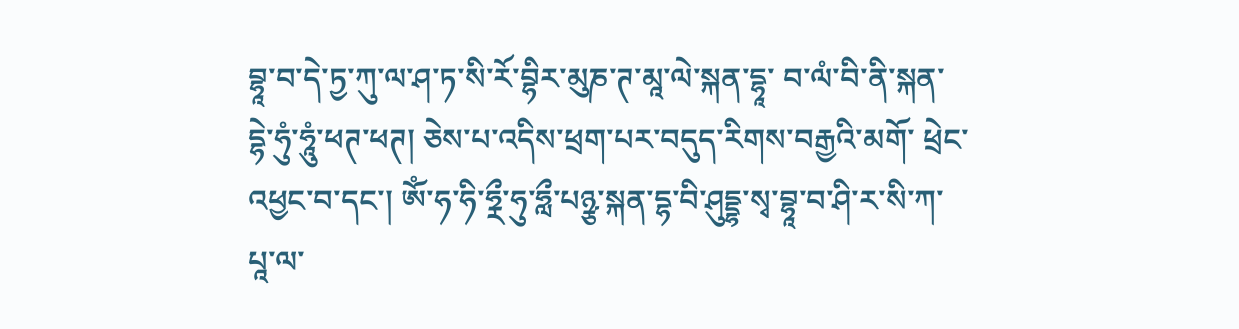བྷཱ་བ་དེ་ཏྱ་ཀུ་ལ་ཤ་ཏ་སི་རོ་བྷིར་མུཎ་ཊ་མཱ་ལེ་སྐན་དྷཱ་ བ་ལཾ་བི་ནི་སྐན་དྷེ་ཧུཾ་ཧཱུཾ་ཕཊ་ཕཊ། ཅེས་པ་འདིས་ཕྲག་པར་བདུད་རིགས་བརྒྱའི་མགོ་ ཕྲེང་འཕྱང་བ་དང་། ཨོཾ་ཧ་ཧི་ཧྼྀ་ཧུ་ཧླྀ་པཉྩ་སྐན་དྷ་བི་ཤུདྡྷ་སྭ་བྷཱ་བ་ཤི་ར་སི་ཀ་པཱ་ལ་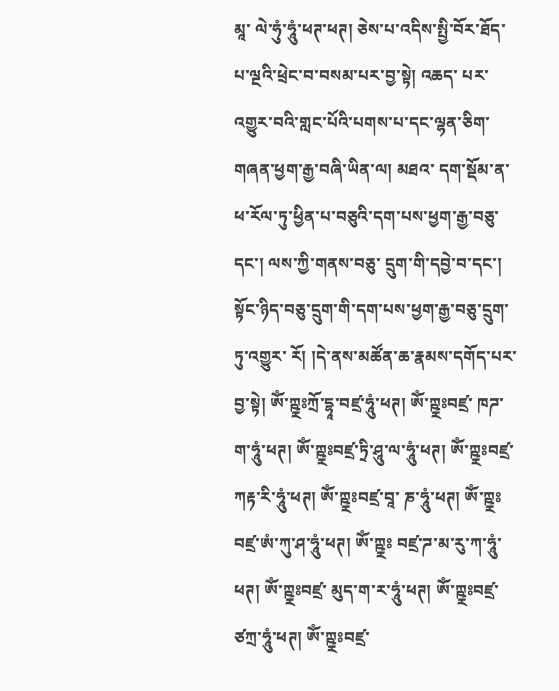མཱ་ ལེ་ཧུཾ་ཧཱུཾ་ཕཊ་ཕཊ། ཅེས་པ་འདིས་སྤྱི་བོར་ཐོད་པ་ལྔའི་ཕྲེང་བ་བསམ་པར་བྱ་སྟེ། འཆད་ པར་འགྱུར་བའི་གླང་པོའི་པགས་པ་དང་ལྷན་ཅིག་གཞན་ཕྱག་རྒྱ་བཞི་ཡིན་ལ། མཐའ་ དག་སྡོམ་ན་ཕ་རོལ་ཏུ་ཕྱིན་པ་བཅུའི་དག་པས་ཕྱག་རྒྱ་བཅུ་དང་། ལས་ཀྱི་གནས་བཅུ་ དྲུག་གི་དབྱེ་བ་དང་། སྟོང་ཉིད་བཅུ་དྲུག་གི་དག་པས་ཕྱག་རྒྱ་བཅུ་དྲུག་ཏུ་འགྱུར་ རོ། །དེ་ནས་མཚོན་ཆ་རྣམས་དགོད་པར་བྱ་སྟེ། ཨོཾ་ཀྵྼཿཀྲོ་དྷཱ་བཛྲ་ཧཱུཾ་ཕཊ། ཨོཾ་ཀྵྼཿབཛྲ་ ཁཌ་ག་ཧཱུཾ་ཕཊ། ཨོཾ་ཀྵྼཿབཛྲ་ཏྲི་ཤཱུ་ལ་ཧཱུཾ་ཕཊ། ཨོཾ་ཀྵྼཿབཛྲ་ཀརྟ་རི་ཧཱུཾ་ཕཊ། ཨོཾ་ཀྵྼཿབཛྲ་བཱ་ ཎ་ཧཱུཾ་ཕཊ། ཨོཾ་ཀྵྼཿབཛྲ་ཨཾ་ཀུ་ཤ་ཧཱུཾ་ཕཊ། ཨོཾ་ཀྵྼཿ བཛྲ་ཌ་མ་རུ་ཀ་ཧཱུཾ་ཕཊ། ཨོཾ་ཀྵྼཿབཛྲ་ མུད་ག་ར་ཧཱུཾ་ཕཊ། ཨོཾ་ཀྵྼཿབཛྲ་ཙཀྲ་ཧཱུཾ་ཕཊ། ཨོཾ་ཀྵྼཿབཛྲ་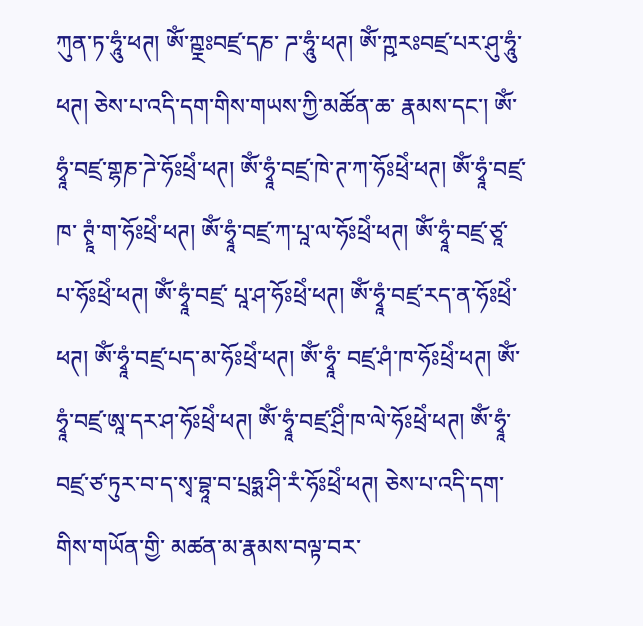ཀུན་ཏ་ཧཱུཾ་ཕཊ། ཨོཾ་ཀྵྼཿབཛྲ་དཎ་ ཌ་ཧཱུཾ་ཕཊ། ཨོཾ་ཀྵརཿབཛྲ་པར་ཤུ་ཧཱུཾ་ཕཊ། ཅེས་པ་འདི་དག་གིས་གཡས་ཀྱི་མཚོན་ཆ་ རྣམས་དང་། ཨོཾ་ཧྭཱཾ་བཛྲ་གྷཎ་ཌེ་ཧོཿཕྲེཾ་ཕཊ། ཨོཾ་ཧྭཱཾ་བཛྲ་ཁེ་ཊ་ཀ་ཧོཿཕྲེཾ་ཕཊ། ཨོཾ་ཧྭཱཾ་བཛྲ་ཁ་ ཊྭཱཾ་ག་ཧོཿཕྲེཾ་ཕཊ། ཨོཾ་ཧྭཱཾ་བཛྲ་ཀ་པཱ་ལ་ཧོཿཕྲེཾ་ཕཊ། ཨོཾ་ཧྭཱཾ་བཛྲ་ཙཱ་པ་ཧོཿཕྲེཾ་ཕཊ། ཨོཾ་ཧྭཱཾ་བཛྲ་ པཱ་ཤ་ཧོཿཕྲེཾ་ཕཊ། ཨོཾ་ཧྭཱཾ་བཛྲ་རད་ན་ཧོཿཕྲེཾ་ཕཊ། ཨོཾ་ཧྭཱཾ་བཛྲ་པད་མ་ཧོཿཕྲེཾ་ཕཊ། ཨོཾ་ཧྭཱཾ་ བཛྲ་ཤཾ་ཁ་ཧོཿཕྲེཾ་ཕཊ། ཨོཾ་ཧྭཱཾ་བཛྲ་ཨཱ་དར་ཤ་ཧོཿཕྲེཾ་ཕཊ། ཨོཾ་ཧྭཱཾ་བཛྲ་ཤྲིཾ་ཁ་ལེ་ཧོཿཕྲེཾ་ཕཊ། ཨོཾ་ཧྭཱཾ་བཛྲ་ཙ་ཏུར་བ་ད་སྭ་བྷཱ་བ་པྲཧྨ་ཤི་རཾ་ཧོཿཕྲེཾ་ཕཊ། ཅེས་པ་འདི་དག་གིས་གཡོན་གྱི་ མཚན་མ་རྣམས་བལྟ་བར་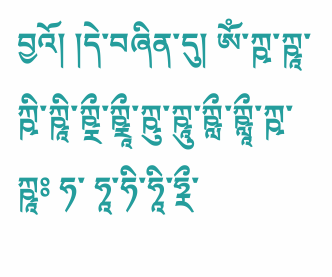བྱའོ། །དེ་བཞིན་དུ། ཨོཾ་ཀྵ་ཀྵཱ་ཀྵི་ཀྵཱི་ཀྵྼྀ་ཀྵྼཱྀ་ཀྵུ་ཀྵཱུ་ཀྵླྀ་ཀྵླཱྀ་ཀྵ་ཀྵཱཿ ཧ་ ཧཱ་ཧི་ཧཱི་ཧྼྀ་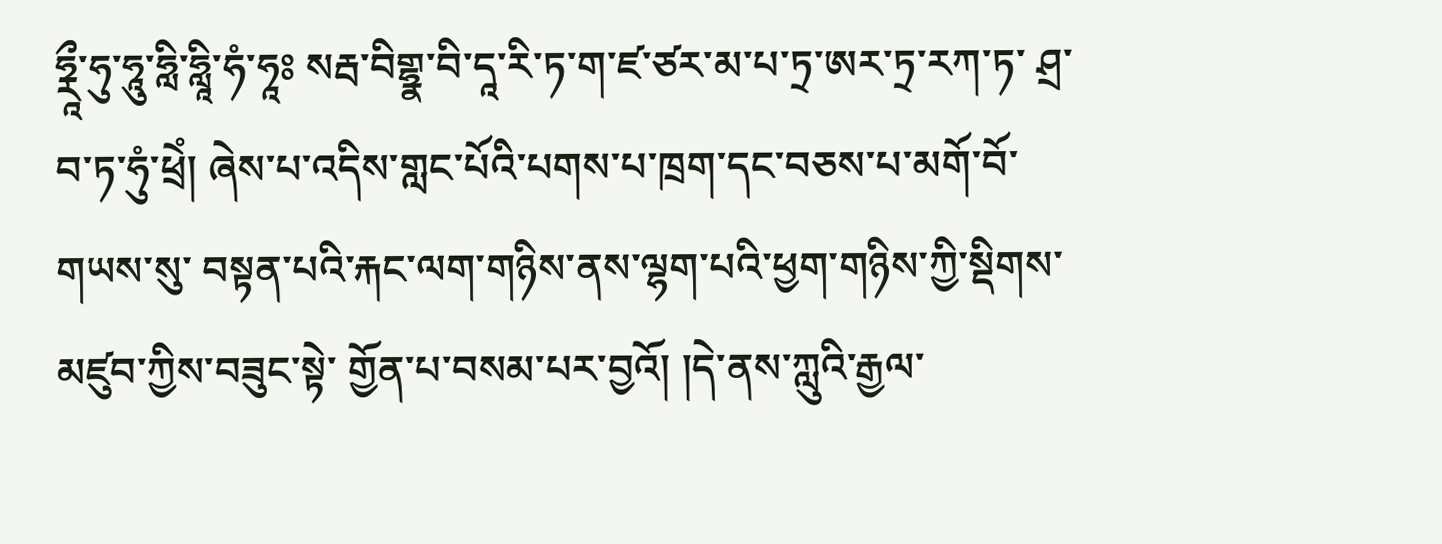ཧྼཱྀ་ཧུ་ཧཱུ་ཧླི་ཧླཱི་ཧཾ་ཧཱཿ སརྦ་བིགྷྣ་བི་དཱ་རི་ཏ་ག་ཛ་ཙར་མ་པ་ཏྲ་ཨར་ཏྲ་རཀ་ཏ་ ཤྲ་བ་ཏ་ཧུཾ་ཕྲེཾ། ཞེས་པ་འདིས་གླང་པོའི་པགས་པ་ཁྲག་དང་བཅས་པ་མགོ་བོ་གཡས་སུ་ བསྟན་པའི་རྐང་ལག་གཉིས་ནས་ལྷག་པའི་ཕྱག་གཉིས་ཀྱི་སྡིགས་མཛུབ་ཀྱིས་བཟུང་སྟེ་ གྱོན་པ་བསམ་པར་བྱའོ། །དེ་ནས་ཀླུའི་རྒྱལ་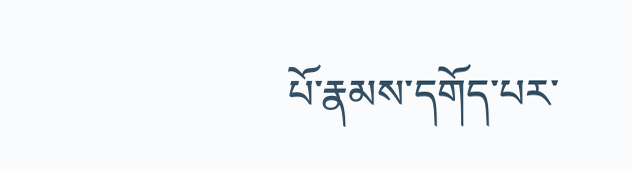པོ་རྣམས་དགོད་པར་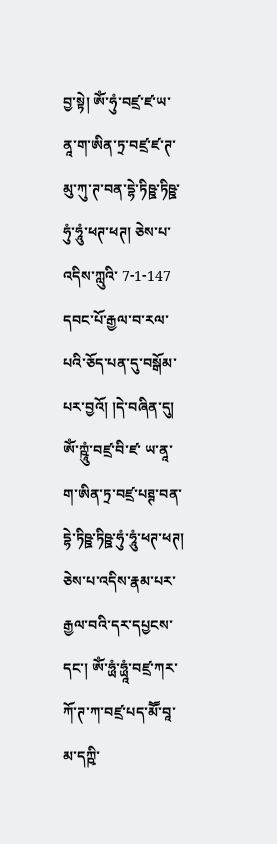བྱ་སྟེ། ཨོཾ་ཧུཾ་བཛྲ་ཛ་ཡ་ ནཱ་ག་ཨིན་ཏྲ་བཛྲ་ཛ་ཊ་མུ་ཀུ་ཊ་བན་དྷེ་ཏིཥྛ་ཏིཥྛ་ཧུཾ་ཧཱུཾ་ཕཊ་ཕཊ། ཅེས་པ་འདིས་ཀླུའི་ 7-1-147 དབང་པོ་རྒྱལ་བ་རལ་པའི་ཅོད་པན་དུ་བསྒོམ་པར་བྱའོ། །དེ་བཞིན་དུ། ཨོཾ་ཀྵཱུཾ་བཛྲ་བི་ཛ་ ཡ་ནཱ་ག་ཨིན་ཏྲ་བཛྲ་པཊྚ་བན་དྷེ་ཏིཥྛ་ཏིཥྛ་ཧུཾ་ཧཱུཾ་ཕཊ་ཕཊ། ཅེས་པ་འདིས་རྣམ་པར་ རྒྱལ་བའི་དར་དཔྱངས་དང་། ཨོཾ་ཧྻཾ་ཧྻཱཾ་བཛྲ་ཀར་ཀོ་ཊ་ཀ་བཛྲ་པད་མཽ་བཱ་མ་དཀྵི་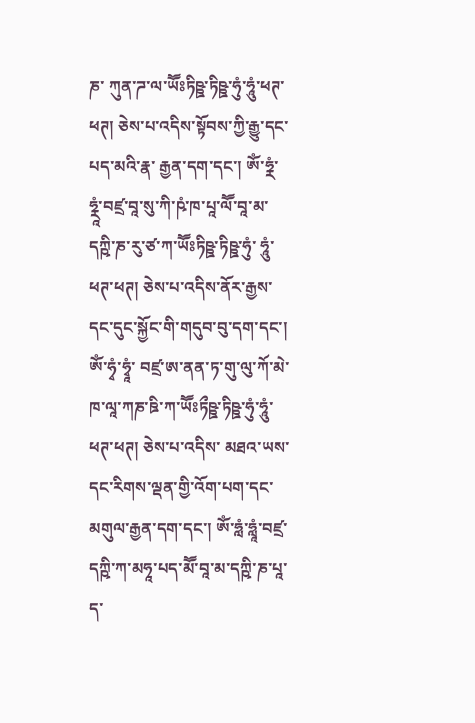ཎ་ ཀུན་ཌ་ལ་ཡཽཿཏིཥྛ་ཏིཥྛ་ཧུཾ་ཧཱུཾ་ཕཊ་ཕཊ། ཅེས་པ་འདིས་སྟོབས་ཀྱི་རྒྱུ་དང་པད་མའི་རྣ་ རྒྱན་དག་དང་། ཨོཾ་ཧྼཾ་ཧྼཱཾ་བཛྲ་བཱ་སུ་ཀི་ཥཾ་ཁ་པཱ་ལཽ་བཱ་མ་དཀྵི་ཎ་རུ་ཙ་ཀ་ཡཽཿཏིཥྛ་ཏིཥྛ་ཧུཾ་ ཧཱུཾ་ཕཊ་ཕཊ། ཅེས་པ་འདིས་ནོར་རྒྱས་དང་དུང་སྐྱོང་གི་གདུབ་བུ་དག་དང་། ཨོཾ་ཧྭཾ་ཧྭཱཾ་ བཛྲ་ཨ་ནན་ཏ་གུ་ལུ་ཀོ་མེ་ཁ་ལཱ་ཀཎ་ཋི་ཀ་ཡཽཿཏྀཥྛ་ཏིཥྛ་ཧུཾ་ཧཱུཾ་ཕཊ་ཕཊ། ཅེས་པ་འདིས་ མཐའ་ཡས་དང་རིགས་ལྡན་གྱི་འོག་པག་དང་མགུལ་རྒྱན་དག་དང་། ཨོཾ་ཧླཾ་ཧླཱཾ་བཛྲ་ དཀྵི་ཀ་མཧཱ་པད་མཽ་བཱ་མ་དཀྵི་ཎ་པཱ་ད་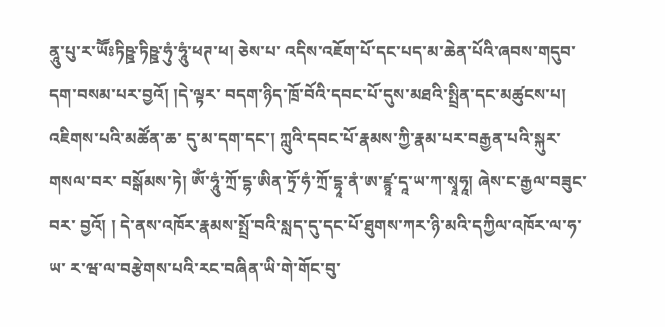ནཱུ་པུ་ར་ཡཽཿཏིཥྛ་ཏིཥྛ་ཧུཾ་ཧཱུཾ་ཕཊ་ཕ། ཅེས་པ་ འདིས་འཇོག་པོ་དང་པད་མ་ཆེན་པོའི་ཞབས་གདུབ་དག་བསམ་པར་བྱའོ། །དེ་ལྟར་ བདག་ཉིད་ཁྲོ་བོའི་དབང་པོ་དུས་མཐའི་སྤྲིན་དང་མཚུངས་པ། འཇིགས་པའི་མཚོན་ཆ་ དུ་མ་དག་དང་། ཀླུའི་དབང་པོ་རྣམས་ཀྱི་རྣམ་པར་བརྒྱན་པའི་སྐུར་གསལ་བར་ བསྒོམས་ཏེ། ཨོཾ་ཧཱུཾ་ཀྲོ་དྷ་ཨིན་ཏྲོ་ཧཾ་ཀྲོ་དྷཱ་ནཾ་ཨ་ཛྙཱ་དཱ་ཡ་ཀ་སྭཱཧཱ། ཞེས་ང་རྒྱལ་བཟུང་བར་ བྱའོ། ། དེ་ནས་འཁོར་རྣམས་སྤྲོ་བའི་སླད་དུ་དང་པོ་ཐུགས་ཀར་ཉི་མའི་དཀྱིལ་འཁོར་ལ་ཧ་ཡ་ ར་ཝ་ལ་བརྩེགས་པའི་རང་བཞིན་ཡི་གེ་གོང་བུ་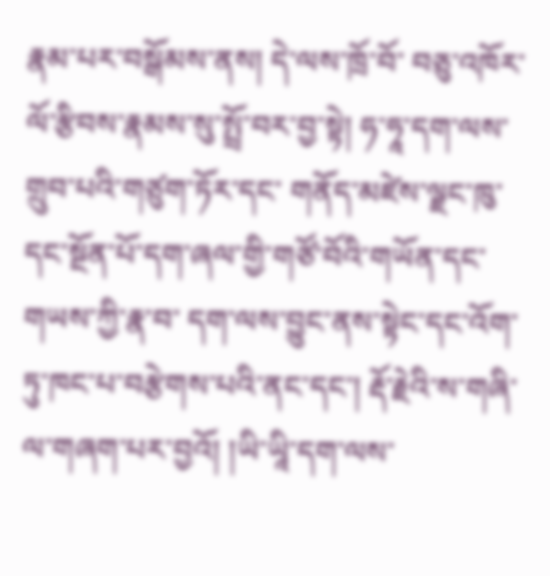རྣམ་པར་བསྒོམས་ནས། དེ་ལས་ཁྲོ་བོ་ བཅུ་འཁོར་ལོ་རྩིབས་རྣམས་སུ་སྤྲོ་བར་བྱ་སྟེ། ཧ་ཧཱ་དག་ལས་གྲུབ་པའི་གཙུག་ཏོར་དང་ གནོད་མཛེས་ལྗང་ཁུ་དང་སྔོན་པོ་དག་ཞལ་གྱི་གཙོ་བོའི་གཡོན་དང་གཡས་ཀྱི་རྣ་བ་ དག་ལས་བྱུང་ནས་སྟེང་དང་འོག་ཏུ་ཁང་པ་བརྩེགས་པའི་ནང་དང་། རྡོ་རྗེའི་ས་གཞི་ ལ་གཞག་པར་བྱའོ། །ཡི་ཡཱི་དག་ལས་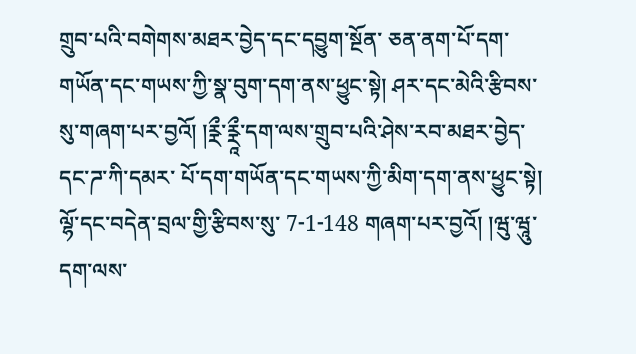གྲུབ་པའི་བགེགས་མཐར་བྱེད་དང་དབྱུག་སྔོན་ ཅན་ནག་པོ་དག་གཡོན་དང་གཡས་ཀྱི་སྣ་བུག་དག་ནས་ཕྱུང་སྟེ། ཤར་དང་མེའི་རྩིབས་ སུ་གཞག་པར་བྱའོ། །རྼྀ་རྼཱྀ་དག་ལས་གྲུབ་པའི་ཤེས་རབ་མཐར་བྱེད་དང་ཌ་ཀི་དམར་ པོ་དག་གཡོན་དང་གཡས་ཀྱི་མིག་དག་ནས་ཕྱུང་སྟེ། ལྷོ་དང་བདེན་བྲལ་གྱི་རྩིབས་སུ་ 7-1-148 གཞག་པར་བྱའོ། །ཝུ་ཝཱུ་དག་ལས་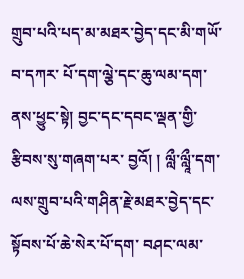གྲུབ་པའི་པད་མ་མཐར་བྱེད་དང་མི་གཡོ་བ་དཀར་ པོ་དག་ལྕེ་དང་ཆུ་ལམ་དག་ནས་ཕྱུང་སྟེ། བྱང་དང་དབང་ལྡན་གྱི་རྩིབས་སུ་གཞག་པར་ བྱའོ། ། ལླྀ་ལླཱྀ་དག་ལས་གྲུབ་པའི་གཤིན་རྗེ་མཐར་བྱེད་དང་སྟོབས་པོ་ཆེ་སེར་པོ་དག་ བཤང་ལམ་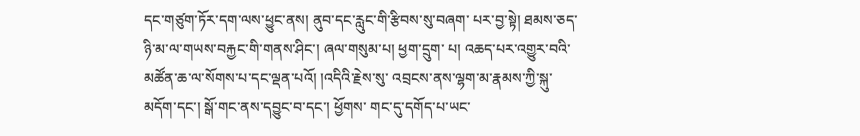དང་གཙུག་ཏོར་དག་ལས་ཕྱུང་ནས། ནུབ་དང་རླུང་གི་རྩིབས་སུ་བཞག་ པར་བྱ་སྟེ། ཐམས་ཅད་ཉི་མ་ལ་གཡས་བརྐྱང་གི་གནས་ཤིང་། ཞལ་གསུམ་པ། ཕྱག་དྲུག་ པ། འཆད་པར་འགྱུར་བའི་མཚོན་ཆ་ལ་སོགས་པ་དང་ལྡན་པའོ། །འདིའི་རྗེས་སུ་ འབྲངས་ནས་ལྷག་མ་རྣམས་ཀྱི་སྐུ་མདོག་དང་། སྒོ་གང་ནས་དབྱུང་བ་དང་། ཕྱོགས་ གང་དུ་དགོད་པ་ཡང་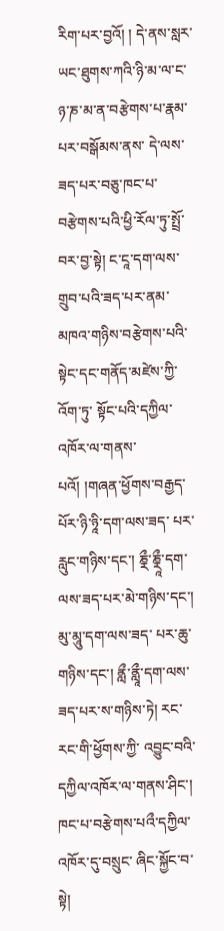རིག་པར་བྱའོ། ། དེ་ནས་སླར་ཡང་ཐུགས་ཀའི་ཉི་མ་ལ་ང་ཉ་ཎ་མ་ན་བརྩེགས་པ་རྣམ་པར་བསྒོམས་ནས་ དེ་ལས་ཟད་པར་བཅུ་ཁང་པ་བརྩེགས་པའི་ཕྱི་རོལ་ཏུ་སྤྲོ་བར་བྱ་སྟེ། ང་ངཱ་དག་ལས་ གྲུབ་པའི་ཟད་པར་ནམ་མཁའ་གཉིས་བརྩེགས་པའི་སྟེང་དང་གནོད་མཛེས་ཀྱི་འོག་ཏུ་ སྟོང་པའི་དཀྱིལ་འཁོར་ལ་གནས་པའོ། །གཞན་ཕྱོགས་བརྒྱད་པོར་ཉི་ཉཱི་དག་ལས་ཟད་ པར་རླུང་གཉིས་དང་། ཎྼྀ་ཎྼཱྀ་དག་ལས་ཟད་པར་མེ་གཉིས་དང་། མུ་མཱུ་དག་ལས་ཟད་ པར་ཆུ་གཉིས་དང་། ནླྀ་ནླཱྀ་དག་ལས་ཟད་པར་ས་གཉིས་ཏེ། རང་རང་གི་ཕྱོགས་ཀྱི་ འབྱུང་བའི་དཀྱིལ་འཁོར་ལ་གནས་ཤིང་། ཁང་པ་བརྩེགས་པའྀ་དཀྱིལ་འཁོར་དུ་བསྲུང་ ཞིང་སྐྱོང་བ་སྟེ།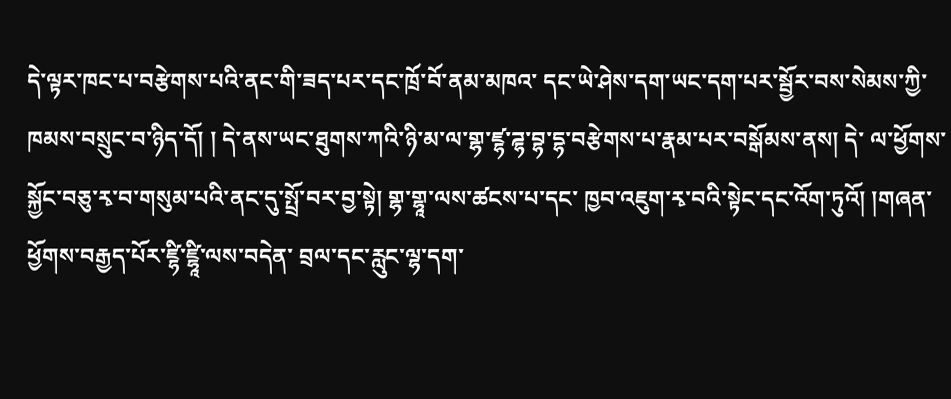དེ་ལྟར་ཁང་པ་བརྩེགས་པའི་ནང་གི་ཟད་པར་དང་ཁྲོ་བོ་ནམ་མཁའ་ དང་ཡེ་ཤེས་དག་ཡང་དག་པར་སྦྱོར་བས་སེམས་ཀྱི་ཁམས་བསྲུང་བ་ཉིད་དོ། ། དེ་ནས་ཡང་ཐུགས་ཀའི་ཉི་མ་ལ་གྷ་ཛྷ་ཌྷ་བྷ་དྷ་བརྩེགས་པ་རྣམ་པར་བསྒོམས་ནས། དེ་ ལ་ཕྱོགས་སྐྱོང་བཅུ་རྭ་བ་གསུམ་པའི་ནང་དུ་སྤྲོ་བར་བྱ་སྟེ། གྷ་གྷཱ་ལས་ཚངས་པ་དང་ ཁྱབ་འཇུག་རྭ་བའི་སྟེང་དང་འོག་ཏུའོ། །གཞན་ཕྱོགས་བརྒྱད་པོར་ཛྷི་ཛྷཱི་ལས་བདེན་ བྲལ་དང་རླུང་ལྷ་དག་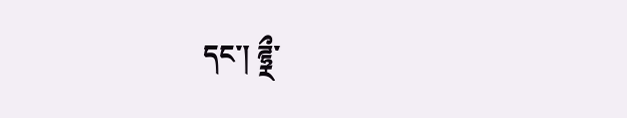དང་། ཌྷྼྀ་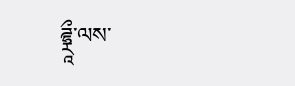ཌྷྼཱྀ་ལས་